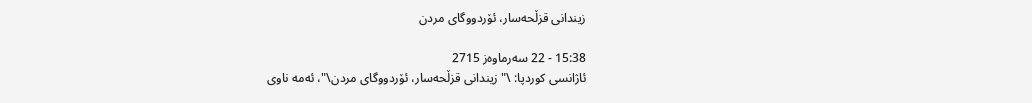زیندانی قزڵحەسار، ئۆردووگای مردن

15:38 - 22 سەرماوەز 2715
ئاژانسی کوردپا: \"زیندانی قزڵحەسار، ئۆردووگای مردن\"، ئەمە ناوی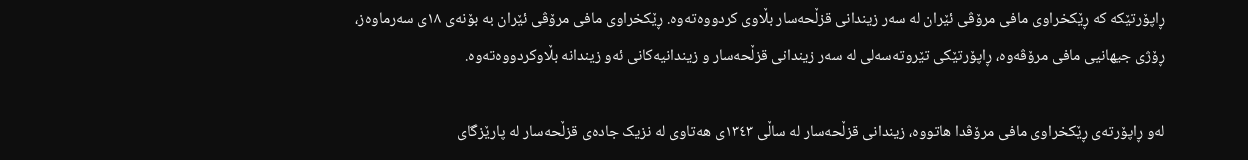ڕاپۆرتێکە کە ڕێکخراوی مافی مرۆڤی ئێران لە سەر زیندانی قزڵحەسار بڵاوی کردووەتەوە. ڕێکخراوی مافی مرۆڤی ئێران بە بۆنەی ١٨ی سەرماوەز، ڕۆژی جیهانیی مافی مرۆڤەوە، ڕاپۆرتێکی تێروتەسەلی لە سەر زیندانی قزڵحەسار و زیندانیەکانی ئەو زیندانە بڵاوکردووەتەوە.

لەو ڕاپۆرتەی ڕێکخراوی مافی مرۆڤدا هاتووە، زیندانی قزڵحەسار لە ساڵی ١٣٤٣ی هەتاوی لە نزیک جادەی قزڵحەسار لە پارێزگای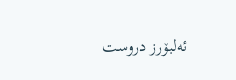ئەلبۆرز دروست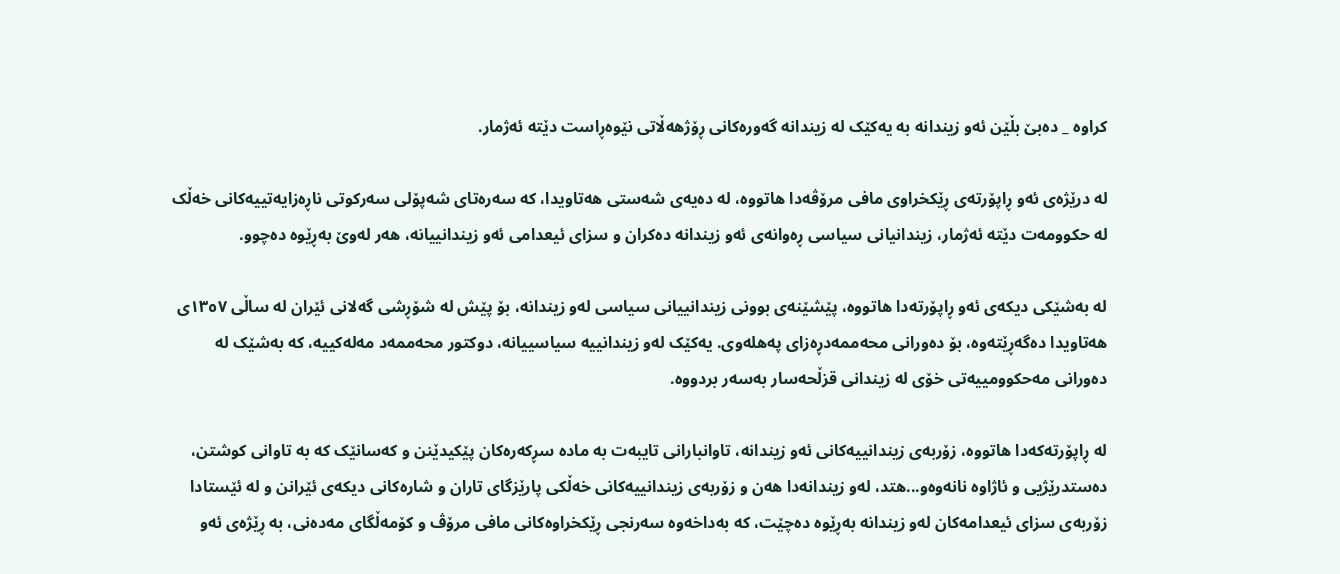کراوە _ دەبێ بڵێن ئەو زیندانە بە یەکێک لە زیندانە گەورەکانی ڕۆژهەڵاتی نێوەڕاست دێتە ئەژمار.

لە درێژەی ئەو ڕاپۆرتەی ڕێکخراوی مافی مرۆڤەدا هاتووە، لە دەیەی شەستی هەتاویدا، کە سەرەتای شەپۆلی سەرکوتی ناڕەزایەتییەکانی خەڵک لە حکوومەت دێتە ئەژمار، زیندانیانی سیاسی ڕەوانەی ئەو زیندانە دەکران و سزای ئیعدامی ئەو زیندانییانە، هەر لەوێ بەڕێوە دەچوو.

لە بەشێکی دیکەی ئەو ڕاپۆرتەدا هاتووە، پێشێنەی بوونی زیندانییانی سیاسی لەو زیندانە، بۆ پێش لە شۆڕشی گەلانی ئێران لە ساڵی ١٣٥٧ی هەتاویدا دەگەڕێتەوە، بۆ دەورانی محەممەدڕەزای پەهلەوی. یەکێک لەو زیندانییە سیاسییانە، دوکتور محەممەد مەلەکییە، کە بەشێک لە دەورانی مەحکوومییەتی خۆی لە زیندانی قزڵحەسار بەسەر بردووە.

لە ڕاپۆرتەکەدا هاتووە، زۆربەی زیندانییەکانی ئەو زیندانە، تاوانبارانی تایبەت بە مادە سڕکەرەکان پێکیدێنن و کەسانێک کە بە تاوانی کوشتن، دەستدرێژیی و ئاژاوە نانەوەو...هتد، لەو زیندانەدا هەن و زۆربەی زیندانییەکانی خەڵکی پارێزگای تاران و شارەکانی دیکەی ئێرانن و لە ئێستادا زۆربەی سزای ئیعدامەکان لەو زیندانە بەڕێوە دەچێت، کە بەداخەوە سەرنجی ڕێکخراوەکانی مافی مرۆڤ و کۆمەڵگای مەدەنی، بە ڕێژەی ئەو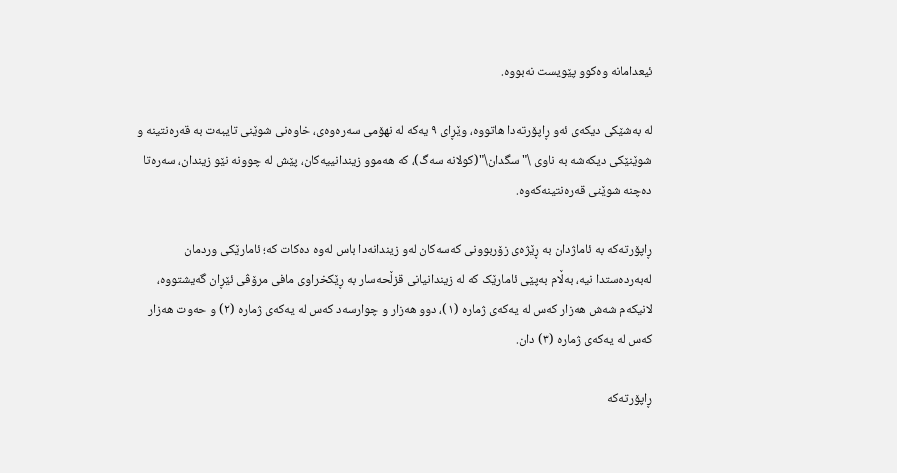ئیعدامانە وەکوو پێویست نەبووە.

لە بەشێکی دیکەی ئەو ڕاپۆرتەدا هاتووە، وێڕای ٩ یەکە لە نهۆمی سەرەوەی، خاوەنی شوێنی تایبەت بە قەرەنتینە و شوێنێکی دیکەشە بە ناوی \"سگدان\"(کولانە سەگ)، کە هەموو زیندانییەکان، پێش لە چوونە نێو زیندان، سەرەتا دەچنە شوێنی قەرەنتینەکەوە.

ڕاپۆرتەکە بە ئاماژدان بە ڕێژەی زۆربوونی کەسەکان لەو زیندانەدا باس لەوە دەکات کە؛ ئامارێکی وردمان لەبەردەستدا نیە، بەڵام بەپێی ئامارێک کە لە زیندانیانی قزڵحەسار بە ڕێکخراوی مافی مرۆڤی ئێڕان گەیشتووە، لانیکەم شەش هەزار کەس لە یەکەی ژمارە (١)، دوو هەزار و چوارسەد کەس لە یەکەی ژمارە (٢) و حەوت هەزار کەس لە یەکەی ژمارە (٣) دان.

ڕاپۆرتەکە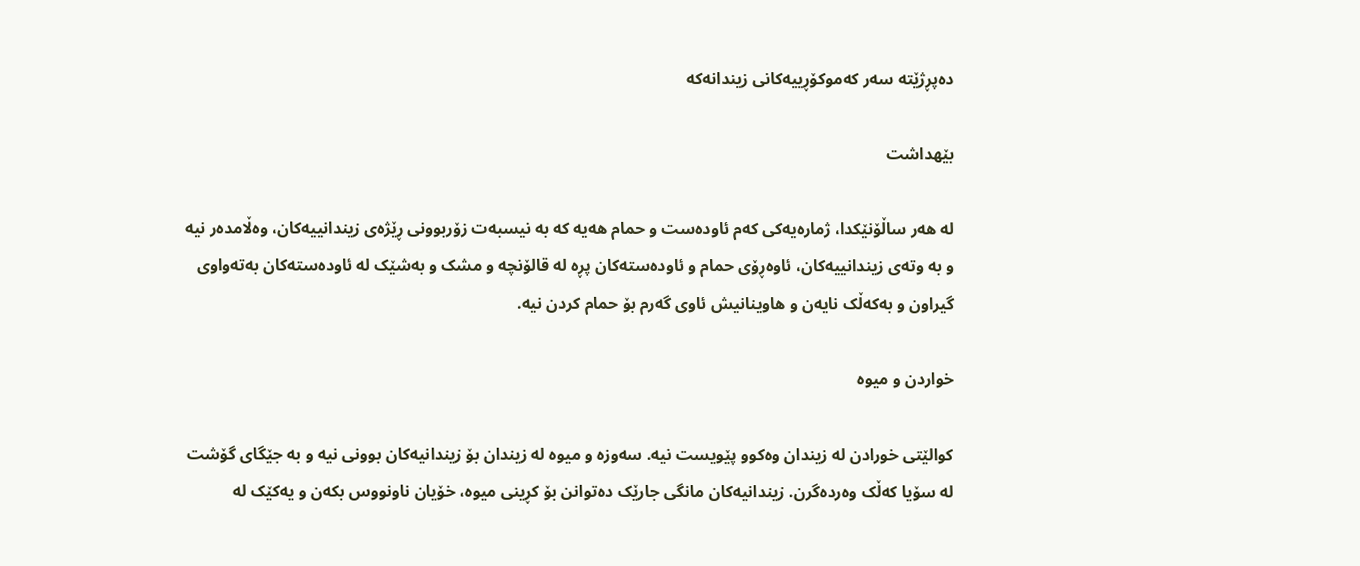دەپڕژێتە سەر کەموکۆڕییەکانی زیندانەکە

بێهداشت

لە هەر ساڵۆنێکدا، ژمارەیەکی کەم ئاودەست و حمام هەیە کە بە نیسبەت زۆربوونی ڕێژەی زیندانییەکان، وەڵامدەر نیە و بە وتەی زیندانییەکان، ئاوەڕۆی حمام و ئاودەستەکان پڕە لە قالۆنچە و مشک و بەشێک لە ئاودەستەکان بەتەواوی گیراون و بەکەڵک نایەن و هاوینانیش ئاوی گەرم بۆ حمام کردن نیە.

خواردن و میوە

کوالێتی خورادن لە زیندان وەکوو پێویست نیە. سەوزە و میوە لە زیندان بۆ زیندانیەکان بوونی نیە و بە جێگای گۆشت لە سۆیا کەڵک وەردەگرن. زیندانیەکان مانگی جارێک دەتوانن بۆ کڕینی میوە، خۆیان ناونووس بکەن و یەکێک لە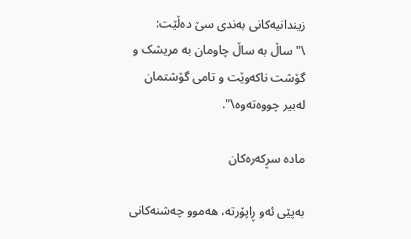زیندانیەکانی بەندی سێ دەڵێت: \"ساڵ بە ساڵ چاومان بە مریشک و گۆشت ناکەوێت و تامی گۆشتمان لەبیر چووەتەوە\".

مادە سڕکەرەکان

بەپێی ئەو ڕاپۆرتە، هەموو چەشنەکانی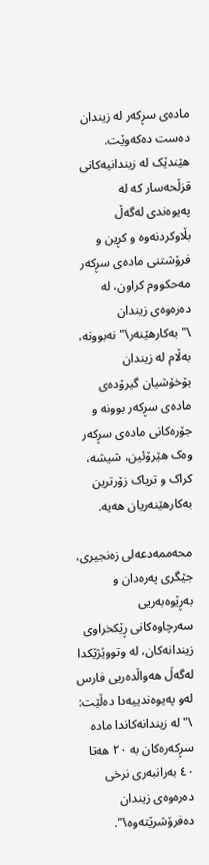مادەی سڕکەر لە زیندان دەست دەکەوێت. هێندێک لە زیندانیەکانی قزڵحەسار کە لە پەیوەندی لەگەڵ بڵاوکردنەوە و کڕین و فرۆشتنی مادەی سڕکەر مەحکووم کراون، لە دەرەوەی زیندان \"بەکارهێنەر\" نەبوونە، بەڵام لە زیندان بۆخۆشیان گیرۆدەی مادەی سڕکەر بوونە و جۆرەکانی مادەی سڕکەر وەک هێرۆئین، شیشە، کراک و تریاک زۆرترین بەکارهێنەریان هەیه.

محەممەدعەلی زەنجیری، جێگری پەرەدان و بەڕێوەبەریی سەرچاوەکانی ڕێکخراوی زیندانەکان، لە وتووێژێکدا لەگەڵ هەواڵدەریی فارس لەو پەیوەندییەدا دەڵێت: \"لە زیندانەکاندا مادە سڕکەرەکان بە ٢٠ هەتا ٤٠ بەرانبەری نرخی دەرەوەی زیندان دەفرۆشرێتەوە\".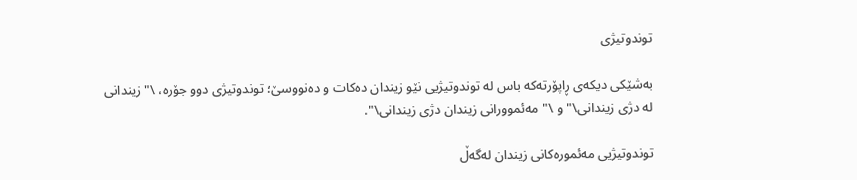توندوتیژی

بەشێکی دیکەی ڕاپۆرتەکە باس لە توندوتیژیی نێو زیندان دەکات و دەنووسێ؛ توندوتیژی دوو جۆرە، \"زیندانی لە دژی زیندانی\" و \"مەئموورانی زیندان دژی زیندانی\".

توندوتیژیی مەئمورەکانی زیندان لەگەڵ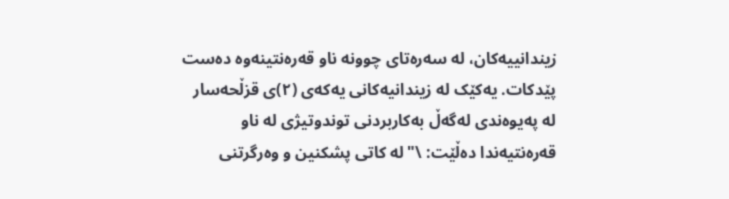زیندانییەکان، لە سەرەتای چوونە ناو قەرەنتینەوە دەست پێدکات. یەکێک لە زیندانیەکانی یەکەی (٢)ی قزڵحەسار لە پەیوەندی لەگەڵ بەکاربردنی توندوتیژی لە ناو قەرەنتیەندا دەڵێت: \"لە کاتی پشکنین و وەرگرتنی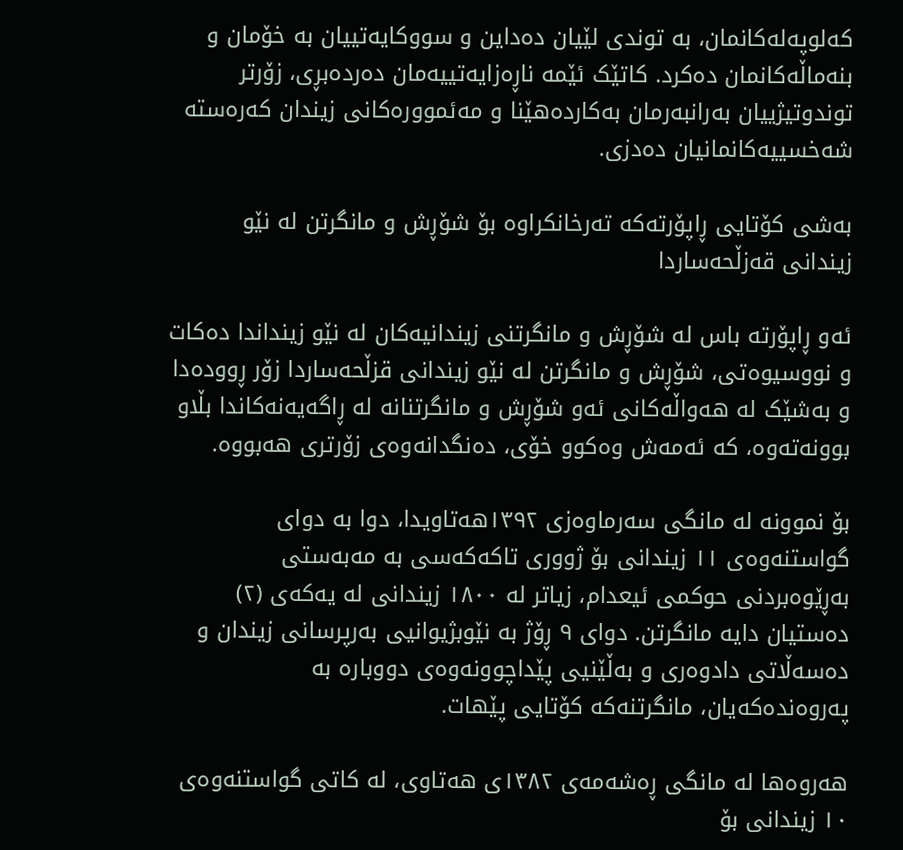کەلوپەلەکانمان، بە توندی لێیان دەداین و سووکایەتییان بە خۆمان و بنەماڵەکانمان دەکرد. کاتێک ئێمە ناڕەزایەتییەمان دەردەبڕی، زۆرتر توندوتیژییان بەرانبەرمان بەکاردەهێنا و مەئموورەکانی زیندان کەرەستە شەخسییەکانمانیان دەدزی.

بەشی کۆتایی ڕاپۆرتەکە تەرخانکراوە بۆ شۆڕش و مانگرتن لە نێو زیندانی قەزڵحەساردا

ئەو ڕاپۆرتە باس لە شۆڕش و مانگرتنی زیندانیەکان لە نێو زینداندا دەکات و نووسیوەتی، شۆڕش و مانگرتن لە نێو زیندانی قزڵحەساردا زۆر ڕوودەدا و بەشێک لە هەواڵەکانی ئەو شۆڕش و مانگرتنانە لە ڕاگەیەنەکاندا بڵاو بوونەتەوە، کە ئەمەش وەکوو خۆی، دەنگدانەوەی زۆرتری هەبووە.

بۆ نموونە لە مانگی سەرماوەزی ١٣٩٢هەتاویدا، دوا بە دوای گواستنەوەی ١١ زیندانی بۆ ژووری تاکەکەسی بە مەبەستی بەڕێوەبردنی حوکمی ئیعدام، زیاتر لە ١٨٠٠ زیندانی لە یەکەی (٢) دەستیان دایە مانگرتن. دوای ٩ ڕۆژ بە نێوبژیوانیی بەرپرسانی زیندان و دەسەڵاتی دادوەری و بەڵێنیی پێداچوونەوەی دووبارە بە پەروەندەکەیان، مانگرتنەکە کۆتایی پێهات.

هەروەها لە مانگی ڕەشەمەی ١٣٨٢ی هەتاوی، لە کاتی گواستنەوەی ١٠ زیندانی بۆ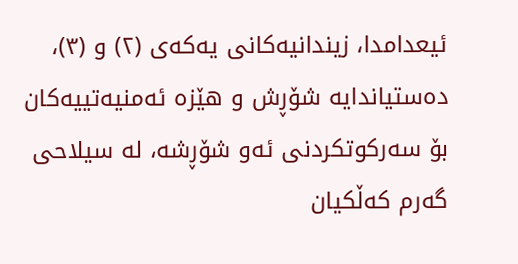ئیعدامدا، زیندانیەکانی یەکەی (٢) و (٣)، دەستیاندایە شۆڕش و هێزە ئەمنیەتییەکان بۆ سەرکوتکردنی ئەو شۆڕشە، لە سیلاحی گەرم کەڵکیان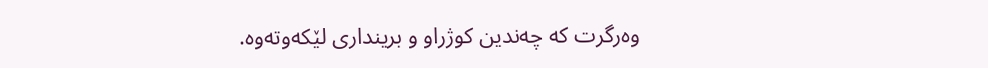وەرگرت کە چەندین کوژراو و برینداری لێکەوتەوە.